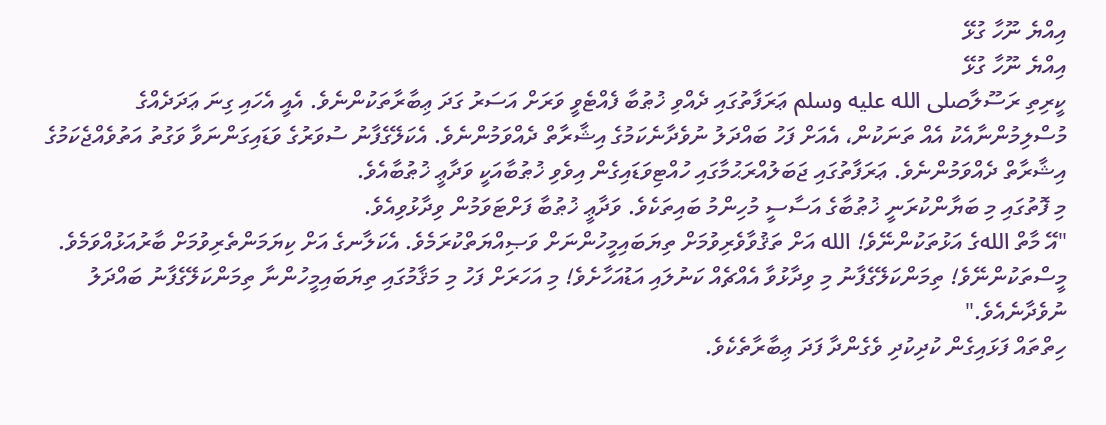އިއްޔެ ނޫހާ ގުޅޭ
އިއްޔެ ނޫހާ ގުޅޭ
ކީރިތި ރަސޫލާصلى الله عليه وسلم ޢަރަފާތުގައި ދެއްވި ޚުޠުބާ ފެއްޓެވީ ވަރަށް އަސަރު ގަދަ ޢިބާރާތަކުންނެވެ. އެއީ އެހައި ގިނަ ޢަދަދެއްގެ މުސްލިމުންނާއެކު އެއް ތަނަކުން، އެއަށް ފަހު ބައްދަލު ނުވެދާނެކަމުގެ އިޝާރާތް ދެއްވަމުންނެވެ. އެކަލޭގެފާނު ސުވަރުގެ ވަޑައިގަންނަވާ ވަގުތު އަތުވެއްޖެކަމުގެ އިޝާރާތް ދެއްވަމުންނެވެ. ޢަރަފާތުގައި ޖަބަލުއްރަޙުމާގައި ހުއްޓިވަޑައިގެން އިވެވި ޚުޠުބާއަކީ ވަދާޢީ ޚުޠުބާއެވެ.
މި ފޮތުގައި މި ބަޔާންކުރަނީ ޚުޠުބާގެ އަސާސީ މުހިންމު ބައިތަކެވެ. ވަދާޢީ ޚުޠުބާ ފަށްޓަވަމުން ވިދާޅުވިއެވެ.
"އޭ މާތް اللهގެ އަޅުތަކުންނޭވެ! الله އަށް ތަޤުވާވެރިވުމަށް ތިޔަބައިމީހުންނަށް ވަޞިއްޔަތްކުރަމެވެ. އެކަލާނގެ އަށް ކިޔަމަންތެރިވުމަށް ބާރުއަޅުއްވަމެވެ. މީސްތަކުންނޭވެ! ތިމަންކަލޭގެފާނު މި ވިދާޅުވާ އެއްޗެއް ކަނުލައި އަޑުއަހާށެވެ! މި އަހަރަށް ފަހު މި މަޤާމުގައި ތިޔަބައިމީހުންނާ ތިމަންކަލޭގެފާނު ބައްދަލު ނުވެދާނެއެވެ."
ހިތްތައް ފަޅައިގެން ކުދިކުދި ވެގެންދާ ފަދަ ޢިބާރާތެކެވެ.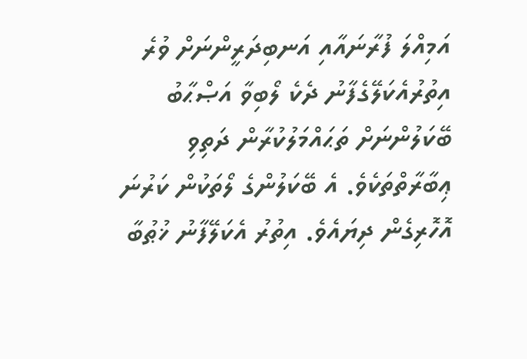އަމިއްލަ ފުރާނައާއި އަނބިދަރީންނަށް ވުރެ އިތުރުއެކަލޭގެފާނު ދެކެ ލޯބިވާ އަޞްޙާބު ބޭކަލުންނަށް ތަޙައްމަލުކުރާން ދަތިވި ޢިބާރާތްތަކެވެ. އެ ބޭކަލުންގެ ލޯތަކުން ކަރުނަ އޮހޮރިގެން ދިޔައެވެ. އިތުރު އެކަލޭފާނު ޚުޠުބާ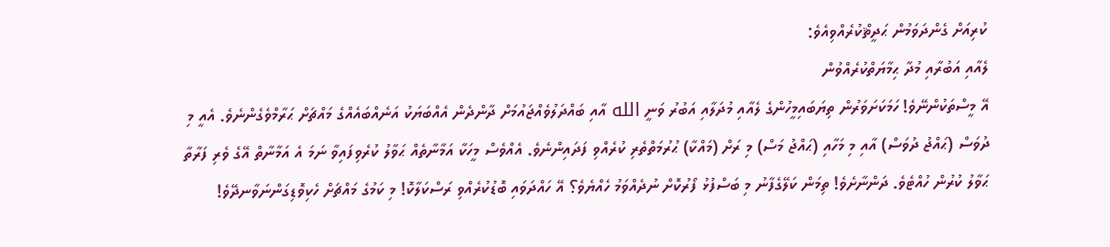ކުރިއަށް ގެންދަވަމުން ޙަދީޘްކުރެއްވިއެވެ:
ލެއާއި އަބުރާއި މުދާ ޙިމާޔަތްކުރެއްވުން
އޭ މީސްތަކުންނޭވެ! ހަމަކަށަވަރުން ތިޔަބައިމީހުންގެ ލެއާއި މުދަލާއި އަބުރު ވަނީ الله އާއި ބައްދަލުވެއްޖައުމަށް ދާންދެން އެއްބަޔަކު އަނެއްބައެއްގެ މައްޗަށް ޙަރާމްވެގެންނެވެ. އެއީ މި ދުވަސް (ޙައްޖު ދުވަސް) އާއި މި މަހާއި (ޙައްޖު މަސް) މި ރަށް (މައްކާ) ޙުރުމަތްތެރި ކުރެއްވި ފަދައިންނެވެ. އެއްވެސް މީހަކާ އަމާނާތެއް ޙަވާލު ކުރެވިފައިވާ ނަމަ އެ އަމާނާތް އޭގެ ވެރި ފަރާތާ ޙަވާލު ކުރުން ހުއްޓެވެ. ދަންނާށެވެ! ތިމަން ކަލޭގެފާނު މި ބަސްފުޅު ފޯރުކޮށް ނުދެއްވަމު ހެއްޔެވެ؟ އޭ ހައްދަވައި ބޮޑުކުރެއްވި ރަސްކަލާކޮ! މި ކަމުގެ މައްޗަށް ހެކިވޮޑިގަންނަވާނދޭވެ!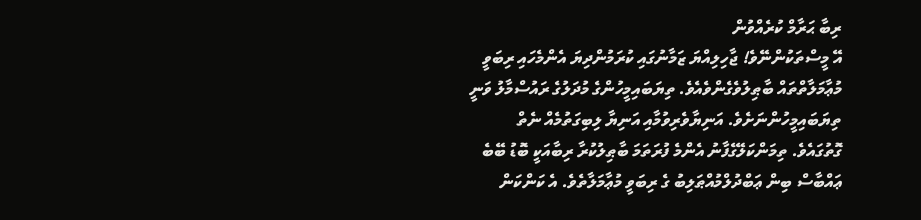ރިބާ ޙަރާމް ކުރެއްވުން
އޭ މީސްތަކުންނޭވެ! ޖާހިލިއްޔަ ޒަމާނުގައި ކުރަމުންދިޔަ އެންމެހައި ރިބަވީ މުޢާމަލާތްތައް ބާޠިލުވެގެންވެއެވެ. ތިޔަބައިމީހުންގެ މުދަލުގެ ރައުސްމާލު ވަނީ ތިޔަބައިމީހުންނަށެވެ. އަނިޔާވެރިވުމާއި އަނިޔާ ލިބިގަތުމެއް ނެތް ގޮތުގައެވެ. ތިމަންކަލޭގެފާނު އެންމެ ފުރަތަމަ ބާޠިލުކުރާ ރިބާއަކީ ބޮޑު ބޭބެ ޢައްބާސް ބިން ޢަބްދުލްމުއްޠަލިބު ގެ ރިބަވީ މުޢާމަލާތެވެ. އެ ކަންކަން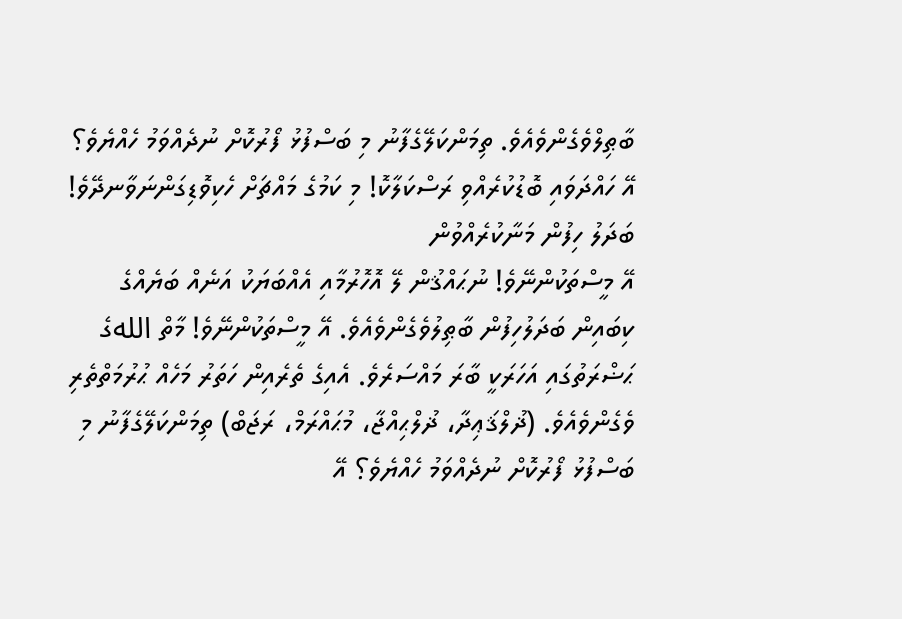ބާޠިލްވެގެންވެއެވެ. ތިމަންކަލޭގެފާނު މި ބަސްފުޅު ފޯރުކޮށް ނުދެއްވަމު ހެއްޔެވެ؟ އޭ ހައްދަވައި ބޮޑުކުރެއްވި ރަސްކަލާކޮ! މި ކަމުގެ މައްޗަށް ހެކިވޮޑިގަންނަވާނދޭވެ!
ބަދަލު ހިފުން މަނާކުރެއްވުން
އޭ މީސްތަކުންނޭވެ! ނުޙައްޤުން ލޭ އޮހޮރުމާއި އެއްބަޔަކު އަނެއް ބަޔެއްގެ ކިބައިން ބަދަލުހިފުން ބާޠިލުވެގެންވެއެވެ. އޭ މީސްތަކުންނޭވެ! މާތް اللهގެ ޙަޟްރަތުގައި އަހަރަކީ ބާރަ މައްސަރެވެ. އެއިގެ ތެރެއިން ހަތަރު މަހެއް ޙުރުމަތްތެރި ވެގެންވެއެވެ. (ޛުލްޤަޢިދާ، ޛުލްޙިއްޖާ، މުޙައްރަމް، ރަޖަބް) ތިމަންކަލޭގެފާނު މި ބަސްފުޅު ފޯރުކޮށް ނުދެއްވަމު ހެއްޔެވެ؟ އޭ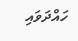ހައްދަވައި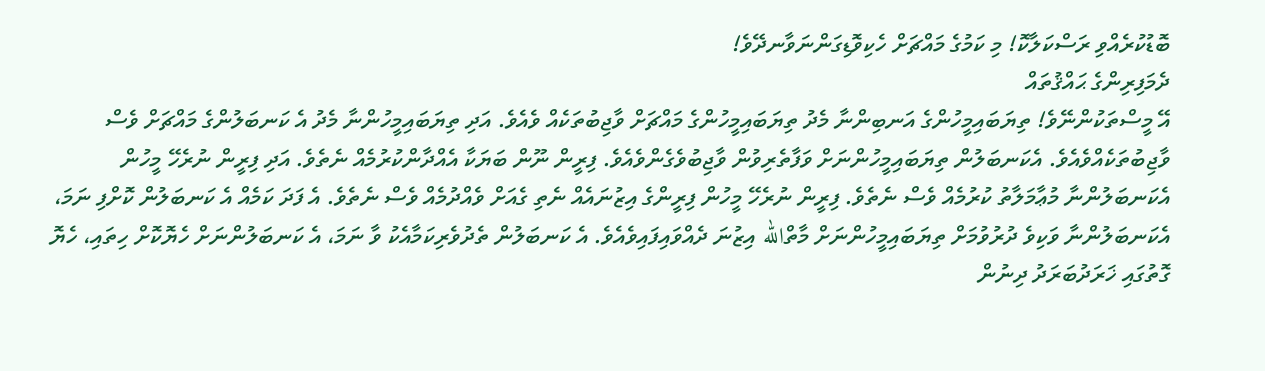ބޮޑުކުރެއްވި ރަސްކަލާކޮ! މި ކަމުގެ މައްޗަށް ހެކިވޮޑިގަންނަވާނދޭވެ!
ދެމަފިރިންގެ ޙައްޤުތައް
އޭ މީސްތަކުންނޭވެ! ތިޔަބައިމީހުންގެ އަނބިންނާ މެދު ތިޔަބައިމީހުންގެ މައްޗަށް ވާޖިބުތަކެއް ވެއެވެ. އަދި ތިޔަބައިމީހުންނާ މެދު އެ ކަނބަލުންގެ މައްޗަށް ވެސް ވާޖިބުތަކެއްވެއެވެ. އެކަނބަލުން ތިޔަބައިމީހުންނަށް ވަފާތެރިވުން ވާޖިބުވެގެންވެއެވެ. ފިރީން ނޫން ބަޔަކާ އެއްދާންކުރުމެއް ނެތެވެ. އަދި ފިރީން ނުރެހޭ މީހުން އެކަނބަލުންނާ މުޢާމަލާތު ކުރުމެއް ވެސް ނެތެވެ. ފިރީން ނުރެހޭ މީހުން ފިރީންގެ އިޒުނައެއް ނެތި ގެއަށް ވެއްދުމެއް ވެސް ނެތެވެ. އެ ފަދަ ކަމެއް އެ ކަނބަލުން ކޮށްފި ނަމަ، އެކަނބަލުންނާ ވަކިވެ ދުރުވުމަށް ތިޔަބައިމީހުންނަށް މާތްالله އިޒުނަ ދެއްވައިފައިވެއެވެ. އެ ކަނބަލުން ތެދުވެރިކަމާއެކު ވާ ނަމަ، އެ ކަނބަލުންނަށް ހެޔޮކޮށް ހިތައި، ހެޔޮ ގޮތުގައި ޚަރަދުބަރަދު ދިނުން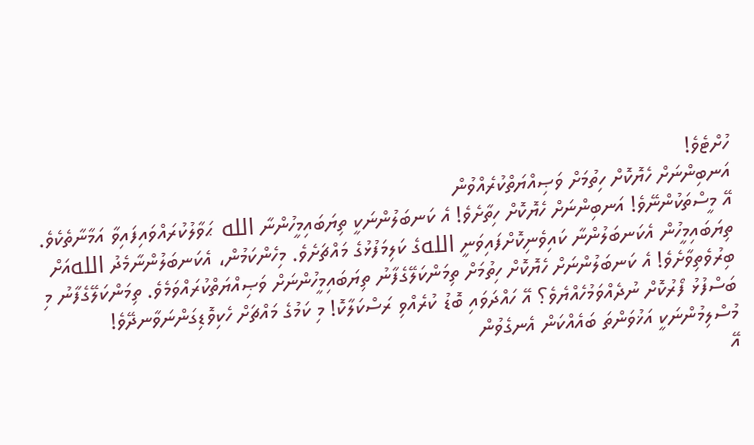ހުށްޓެވެ!
އަނބިންނަށް ހެޔޮކޮށް ހިތުމަށް ވަޞިއްޔަތްކުރެއްވުން
އޭ މީސްތަކުންނޭވެ! އަނބިންނަށް ހެޔޮކޮށް ހިތާށެވެ! އެ ކަނބަލުންނަކީ ތިޔަބައިމީހުންނާ الله ޙަވާލުކުރައްވައިފައިވާ އަމާނާތެކެވެ. ތިޔަބައިމީހުން އެކަނބަލުންނާ ކައިވެނިކޮށްފައިވަނީ اللهގެ ކަލިމަފުޅުގެ މައްޗަށެވެ. މިހެންކަމުން، އެކަނބަލުންނާމެދު اللهއަށް ބިރުވެތިވާށެވެ! އެ ކަނބަލުންނަށް ހެޔޮކޮށް ހިތުމަށް ތިމަންކަލޭގެފާނު ތިޔަބައިމީހުންނަށް ވަޞިއްޔަތްކުރައްވަމެވެ. ތިމަންކަލޭގެފާނު މި ބަސްފުޅު ފޯރުކޮށް ނުދެއްވަމުހެއްޔެވެ؟ އޭ ހައްދަވައި ބޮޑު ކުރެއްވި ރަސްކަލާކޮ! މި ކަމުގެ މައްޗަށް ހެކިވޮޑިގަންނަވާނދޭވެ!
މުސްލިމުންނަކީ އަޚުވަންތަ ބައެއްކަން އެނގެވުން
އޭ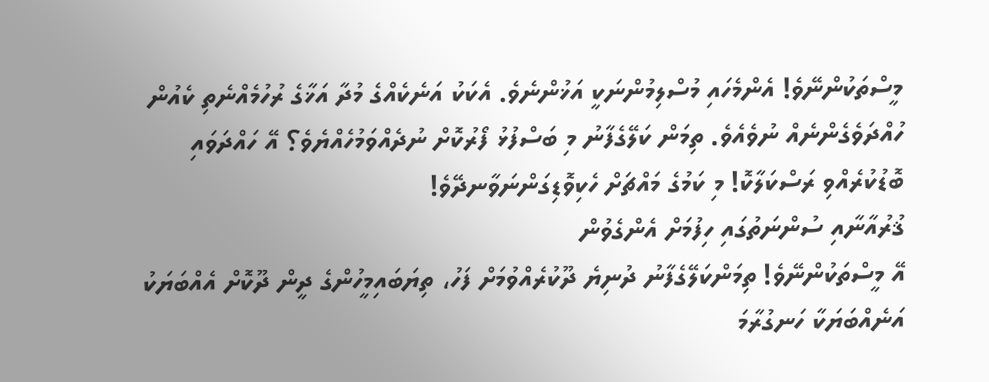މީސްތަކުންނޭވެ! އެންމެހައި މުސްލިމުންނަކީ އަޚުންނެވެ. އެކަކު އަނެކެއްގެ މުދާ އަޚާގެ ރުހުމެއްނެތި ކެއުން ހުއްދަވެގެންނެއް ނުވެއެވެ. ތިމަން ކަލޭގެފާނު މި ބަސްފުޅު ފޯރުކޮށް ނުދެއްވަމުހެއްޔެވެ؟ އޭ ހައްދަވައި ބޮޑުކުރެއްވި ރަސްކަލާކޮ! މި ކަމުގެ މައްޗަށް ހެކިވޮޑިގަންނަވާނދޭވެ!
ޤުރުއާނާއި ސުންނަތުގައި ހިފުމަށް އެންގެވުން
އޭ މީސްތަކުންނޭވެ! ތިމަންކަލޭގެފާނު ދުނިޔެ ދޫކުރެއްވުމަށް ފަހު، ތިޔަބައިމީހުންގެ ދީން ދޫކޮށް އެއްބަޔަކު އަނެއްބަޔަކާ ހަނގުރާމަ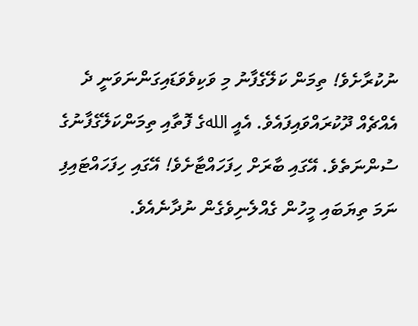ނުކުރާށެވެ! ތިމަން ކަލޭގެފާނު މި ވަކިވެވަޑައިގަންނަވަނީ ދެ އެއްޗެއް ދޫކުރައްވައިފައެވެ. އެއީ اللهގެ ފޮތާއި ތިމަންކަލޭގެފާނުގެ ސުންނަތެވެ. އޭގައި ބާރަށް ހިފަހައްޓާށެވެ! އޭގައި ހިފަހައްޓައިފި ނަމަ ތިޔަބައި މީހުން ގެއްލެނިވެގެން ނުދާނެއެވެ.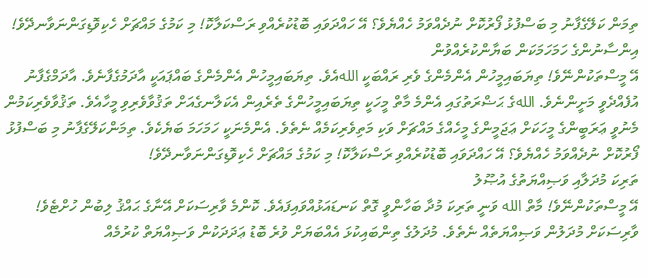ތިމަން ކަލޭގެފާނު މި ބަސްފުޅު ފޯރުކޮށް ނުދެއްވަމު ހެއްޔެވެ؟ އޭ ހައްދަވައި ބޮޑުކުރެއްވި ރަސްކަލާކޮ! މި ކަމުގެ މައްޗަށް ހެކިވޮޑިގަންނަވާނދޭވެ!
އިންސާނުންގެ ހަމަހަމަކަން ބަޔާންކުރެއްވުން
އޭ މީސްތަކުންނޭވެ! ތިޔަބައިމީހުން އެންމެންގެ ވެރި ރައްބަކީ اللهއެވެ. ތިޔަބައިމީހުން އެންމެންގެ ބައްޕައަކީ އާދަމުގެފާނެވެ. އާދަމްގެފާނު އުފެއްދެވީ މަށީންނެވެ. اللهގެ ޙަޟްރަތުގައި އެންމެ މާތް މީހަކީ ތިޔަބައިމީހުންގެ ތެރެއިން އެކަލާނގެއަށް ތަޤުވާވެރިވި މީހާއެވެ. ތަޤުވާވެރިކަމުން މެނުވީ ޢަރަބީންގެ މީހަކަށް ޢަޖަމީންގެ މީހެއްގެ މައްޗަށް ވަކި މަތިވެރިކަމެއް ނެތެވެ. އެންމެނަކީ ހަމަހަމަ ބަޔެކެވެ. ތިމަންކަލޭގެފާނު މި ބަސްފުޅު ފޯރުކޮށް ނުދެއްވަމު ހެއްޔެވެ؟ އޭ ހައްދަވައި ބޮޑުކުރެއްވި ރަސްކަލާކޮ! މި ކަމުގެ މައްޗަށް ހެކިވޮޑިގަންނަވާނދޭވެ!
ތަރިކަ މުދަލާއި ވަޞިއްޔަތުގެ އުޞޫލު
އޭ މީސްތަކުންނޭވެ! މާތް الله ވަނީ ތަރިކަ މުދާ ބަހާންވީ ގޮތް ކަނޑައަޅުއްވައިފައެވެ. ކޮންމެ ވާރިސަކަށް އޭނާގެ ޙައްޤު ލިބުން ހުށްޓެވެ! ވާރިސަކަށް މުދަލުން ވަޞިއްޔަތެއް ނެތެވެ. މުދަލުގެ ތިންބައިކުޅަ އެއްބަޔަށް ވުރެ ބޮޑު ޢަދަދަކުން ވަޞިއްޔަތް ކުރުމެއް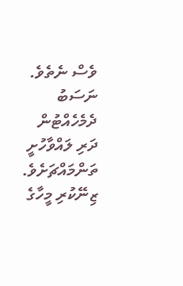ވެސް ނެތެވެ.
ނަސަބު ދެމެހެއްޓުން
ދަރި ލައްވާހުށީ ތަންމައްޗަށެވެ. ޒިނޭކުރި މީހާގެ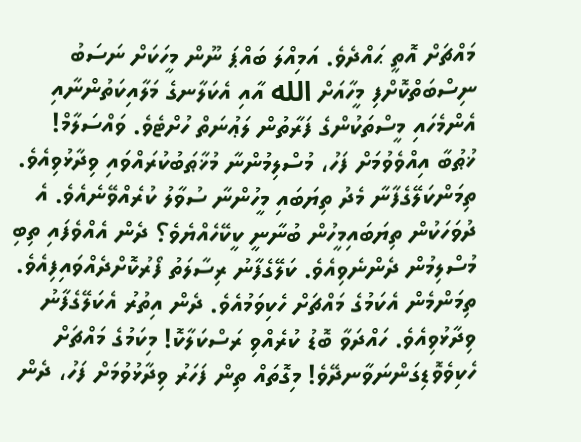މައްޗަށް އޮތީ ޙައްދެވެ. އަމިއްލަ ބައްޕަ ނޫން މީހަކަށް ނަސަބު ނިސްބަތްކޮށްފި މީހާއަށް الله އާއި އެކަލާނގެ މަލާއިކަތުންނާއި އެންމެހައި މީސްތަކުންގެ ފަރާތުން ލަޢުނަތް ހުށްޓެވެ. ވައްސަލާމް!
ޚުޠުބާ އިއްވެވުމަށް ފަހު، މުސްލިމުންނާ މުޚާޠަބުކުރައްވައި ވިދާޅުވިއެވެ. ތިމަންކަލޭގެފާނާ މެދު ތިޔަބައި މީހުންނާ ސުވާލު ކުރެއްވޭނެއެވެ. އެ ދުވަހަކުން ތިޔަބައިމީހުން ބުނާނީ ކީކޭހެއްޔެވެ؟ ދެން އެއްވެފައި ތިބި މުސްލިމުން ދެންނެވިއެވެ. ކަލޭގެފާނު ރިސާލަތު ފޯރުކޮށްދެއްވައިފިއެވެ. ތިމަންމެން އެކަމުގެ މައްޗަށް ހެކިވަމުއެވެ. ދެން އިތުރު އެކަލޭގެފާނު ވިދާޅުވިއެވެ. ހައްދަވާ ބޮޑު ކުރެއްވި ރަސްކަލާކޮ! މިކަމުގެ މައްޗަށް ހެކިވެވޮޑިގަންނަވާނދޭވެ! މިގޮތައް ތިން ފަހަރު ވިދާޅުވުމަށް ފަހު، ދެން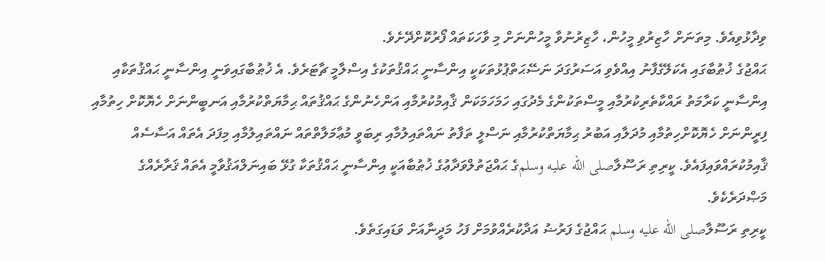ވިދާޅުވިއެވެ. މިތަނަށް ހާޒިރުވި މީހުން، ހާޒިރުނުވާ މީހުންނަށް މި ވާހަކަތައް ފޯރުކޮށްދޭށެވެ.
ޙައްޖުގެ ޚުޠުބާގައި އެކަލޭގެފާނު އިއްވެވި އަސަރުގަދަ ނަސޭޙަތްޕުޅުތަކަކީ އިންސާނީ ޙައްޤުތަކުގެ އިސްލާމީ ޗާޓަރެވެ. އެ ޚުޠުބާގައިވަނީ އިންސާނީ ޙައްޤުތަކާއި އިންސާނީ ކަރާމަތު ރައްކާތެރިކުރުމާއި މީސްތަކުންގެ މެދުގައި ހަމަހަމަކަން ޤާއިމުކުރުމާއި އަންހެނުންގެ ޙައްޤުތައް ޙިމާޔަތްކުރުމާއި އަނބީންނަށް ހެޔޮކޮށް ހިތުމާއި ފިރީންނަށް ހެޔޮކޮށްހިތުމާއި މުދަލާއި އަބުރު ޙިމާޔަތްކުރުމާއި ނަސްލީ ތަފާތު ނައްތައިލުމާއި ރިބަވީ މުޢާމަލާތްތައް ނައްތައިލުމާއި މިފަދަ އެތައް އަސާސެއް ޤާއިމުކުރައްވައިފައެވެ. ކީރިތި ރަސޫލާصلى الله عليه وسلمގެ ޙައްޖަތުލްވަދާޢުގެ ޚުޠުބާއަކީ އިންސާނީ ޙައްޤުތަކާ ގުޅޭ ބައިނަލްއަޤުވާމީ އެތައް ޤަރާރެއްގެ މަޞްދަރެކެވެ.
ކީރިތި ރަސޫލާصلى الله عليه وسلم ޙައްޖުގެ ފަރުޟު އަދާކުރެއްވުމަށް ފަހު މަދީނާއަށް ވަޑައިގަތެވެ.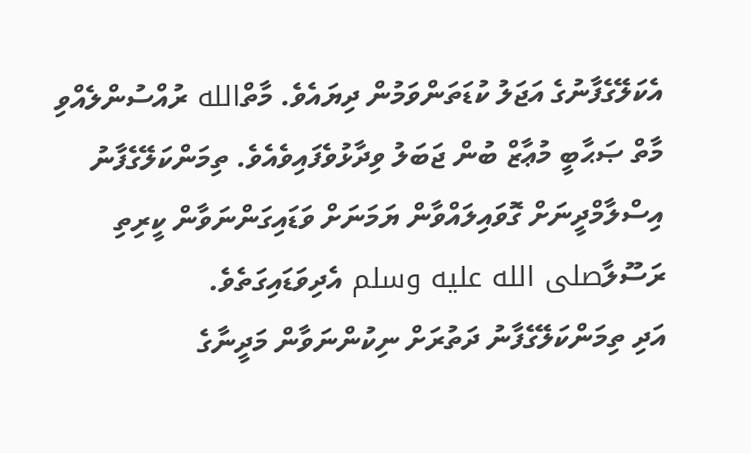އެކަލޭގެފާނުގެ އަޖަލު ކުޑަތަންވަމުން ދިޔައެވެ. މާތްالله ރުއްސުންލެއްވި މާތް ޞަޙާބީ މުޢާޒް ބުން ޖަބަލު ވިދާޅުވެފައިވެއެވެ. ތިމަންކަލޭގެފާނު އިސްލާމްދީނަށް ގޮވައިލައްވާން ޔަމަނަށް ވަޑައިގަންނަވާން ކީރިތި ރަސޫލާصلى الله عليه وسلم އެދިވަޑައިގަތެވެ.
އަދި ތިމަންކަލޭގެފާނު ދަތުރަށް ނިކުންނަވާން މަދީނާގެ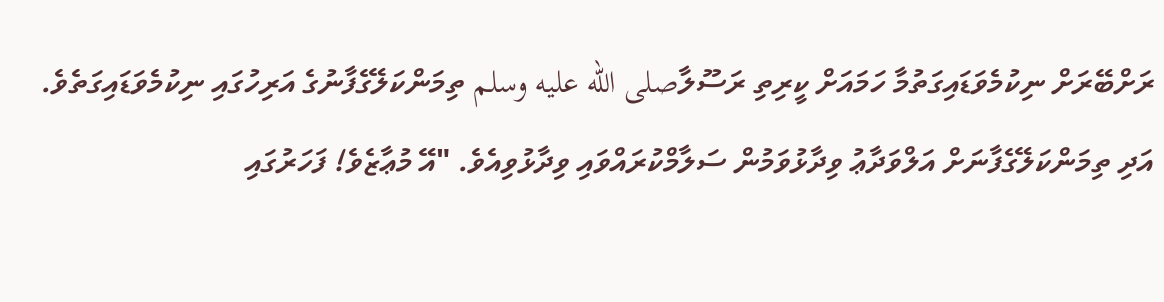ރަށްބޭރަށް ނިކުމެވަޑައިގަތުމާ ހަމައަށް ކީރިތި ރަސޫލާصلى الله عليه وسلم ތިމަންކަލޭގެފާނުގެ އަރިހުގައި ނިކުމެވަޑައިގަތެވެ. އަދި ތިމަންކަލޭގެފާނަށް އަލްވަދާޢު ވިދާޅުވަމުން ސަލާމްކުރައްވައި ވިދާޅުވިއެވެ. "އޭ މުޢާޒެވެ! ފަހަރުގައި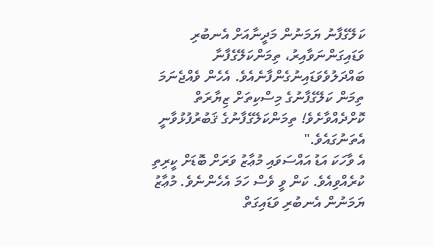ކަލޭގެފާނު ޔަމަނުން މަދީނާއަށް އެނބުރި ވަޑައިގަންނަވާއިރު، ތިމަންކަލޭގެފާނާ ބައްދަލުވެވަޑައިނުގެންފާނެއެވެ. އެހެން ވެއްޖެނަމަ ތިމަން ކަލޭގެފާނުގެ މިސްކިތަށް ޒިޔާރަތް ކޮށްދެއްވާށެވެ! ތިމަންކަލޭގެފާނުގެ ޤަބުރުފުޅުވާނީ އެތަނުގައެވެ."
އެ ވާހަކަ އަޑު އައްސަވައި މުޢާޒު ވަރަށް ބޮޑަށް ކީރިތި ކުރެއްވިއެވެ. ކަން ވީ ވެސް ހަމަ އެހެންނެވެ. މުޢާޒު ޔަމަނުން އެނބުރި ވަޑައިގަތް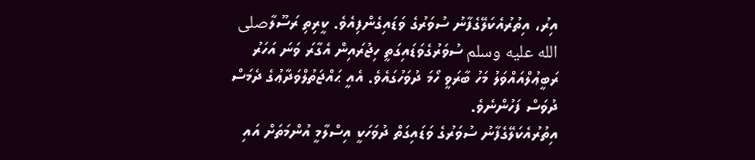އިރު، އިތުރުއެކަލޭގެފާނު ސުވަރުގެ ވަޑައިގެންފިއެވެ. ކީރިތި ރަސޫލާصلى الله عليه وسلم ސުވަރުގެވަޑައިގަތީ ހިޖުރައިން އެގާރަ ވަނަ އަހަރު ރަބީޢުލްއައްވަލު މަހު ބާރަވީ ހޯމަ ދުވަހުގައެވެ. އެއީ ޙައްޖަތުލްވަދާޢުގެ ދެމަސް ދުވަސް ފަހުންނެވެ.
އިތުރުއެކަލޭގެފާނު ސުވަރުގެ ވަޑައިގަތް ދުވަހަކީ އިސްލާމީ އުންމަތަށް އައި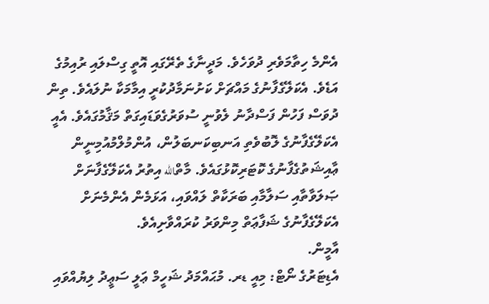އެންމެ ހިތާމަވެރި ދުވަހެވެ. މަދީނާގެ ތެރޭގައި އޮތީ ގިސްލައި ރުއިމުގެ އަޑެވެ. އެކަލޭގެފާނުގެ މައްޗަށް ކަށުނަމާދުކުރީ އިމާމަކާ ނުލައެވެ. ތިން ދުވަސް ފަހުން ފަސްދާނު ލެވުނީ ސުވަރުގެވަޑައިގަތް މަޤާމުގައެވެ. އެއީ އެކަލޭގެފާނުގެ ލޮބުވެތި އަނބިކަނބަލުން، އުންމުލްމުއުމިނީން ޢާއިޝަތުގެފާނުގެ ކޮޓަރިކޮޅުގައެވެ. މާތްالله އިތުރު އެކަލޭގެފާނަށް ޞަލަވާތާއި ސަލާމާއި ބަރަކާތް ލައްވައި، އަޅަމެން އެންމެނަށް އެކަލޭގެފާނުގެ ޝަފާޢަތް މިންވަރު ކުރައްވާށިއެވެ.
އާމީން.
އެޑިޓަރުގެ ނޯޓް: މިއީ ޑރ. މުޙައްމަދު ޝަހީމް ޢަލީ ސަޢީދު ލިޔުއްވައި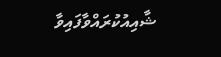ޝާއިއުކުރައްވާފައިވާ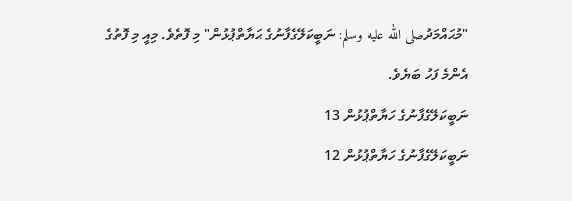"މުޙައްމަދުصلى الله عليه وسلم: ނަބީކަލޭގެފާނުގެ ޙަޔާތްޕުޅުން" މި ފޮތެވެ. މިއީ މި ފޮތުގެ އެންމެ ފަހު ބަޔެވެ.
ނަބީކަލޭގެފާނުގެ ހަޔާތްޕުޅުން 13
ނަބީކަލޭގެފާނުގެ ހަޔާތްޕުޅުން 12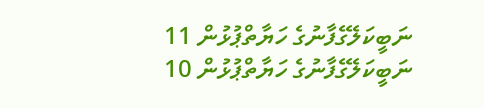ނަބީކަލޭގެފާނުގެ ހަޔާތްޕުޅުން 11
ނަބީކަލޭގެފާނުގެ ހަޔާތްޕުޅުން 10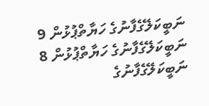ނަބީކަލޭގެފާނުގެ ހަޔާތްޕުޅުން 9
ނަބީކަލޭގެފާނުގެ ހަޔާތްޕުޅުން 8
ނަބީކަލޭގެފާނުގެ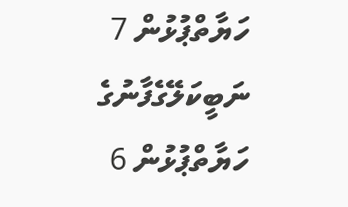ހަޔާތްޕުޅުން 7
ނަބީކަލޭގެފާނުގެ ހަޔާތްޕުޅުން 6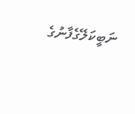ނަބީކަލޭގެފާނުގެ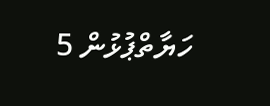ހަޔާތްޕުޅުން 5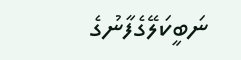ނަބީކަލޭގެފާނުގެ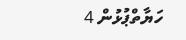ހަޔާތްޕުޅުން 4